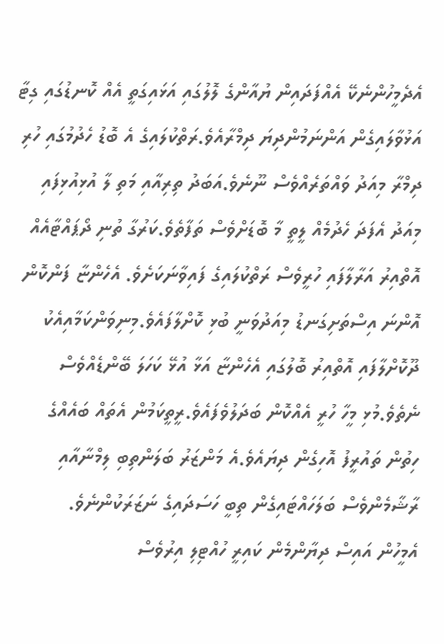އެދެމީހުންނެކޭ އެއްފަދައިން ޔުއާންގެ ލޮލުގައި އަޅައިގަތީ އެއް ކޮނޑުގައި ގިޓާ އަޅުވާލައިގެން އަންނަމުންދިޔަ ދިމްރާއެވެ.ރަތްކުލައިގެ އެ ބޮޑު ހެދުމުގައި ހުރި ދިމްރާ މިއަދު ވައްތަރެއްވެސް ނޫނެވެ.އަބަދު ތިރިއާއި މަތި ލާ އުޅިއުޅިފައި މިއަދު އެފަދަ ހެދުމެއް ލީތީ މާ ބޮޑަށްވެސް ތަފާތެވެ.ކަރުގާ ތުނި ދޯޕައްޓާއެއް އޮތްއިރު އަރާލާފައި ހުރީވެސް ރަތްކުލައިގެ ފައިވާނަކަށެވެ. އެހެންޏާ ފަންކޮން އޮންނަ އިސްތަށިގަނޑު މިއަދުވަނީ ބުޅި ކޮށްލާފައެވެ.މިނިވަންކަމާއިއެކު ދޫކޮށްލާފައި އޮތްއިރު ބޮލުގައި އެހެންޏާ އަޅާ އުޅޭ ކަހަލަ ބޭންޑެއްވެސް ނެތެވެ.މުޅި މީހާ ހުރީ އެއްކޮން ބަދަލުވެފައެވެ.ރީތީކަމުން އެތައް ބައެއްގެ ހިތުން ތައުރީފު އޮހިގެން ދިޔައެވެ.އެ މަންޒަރު ބަލަންތިބި ލިމްނާއާއި ރާޝާމެންވެސް ބަލަހައްޓައިގެން ތިބީ ހަސަދައިގެ ނަޒަރަކުންނެވެ.
އެމީހުން އައިސް ދިޔާންމެން ކައިރީ ހުއްޓިލި އިރުވެސް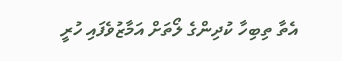އެތާ ތިބިހާ ކުދިންގެ ލޯތަށް އަމާޒުވެފައި ހުރީ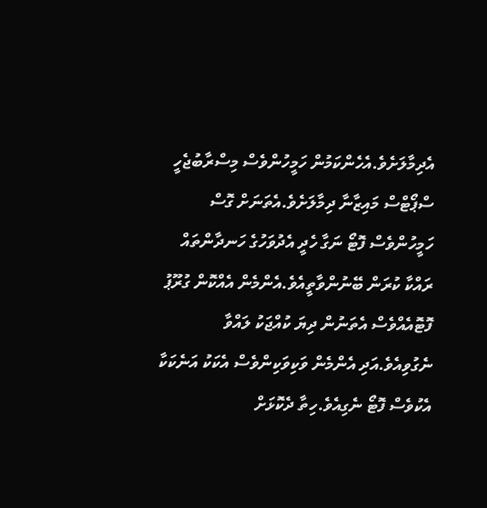އެދިމާލަށެވެ.އެހެންކަމުން ހަމީހުންވެސް މިސްރާބުޖެހީ ސްޕޯޓްސް މައިޒާނާ ދިމާލަށެވެ.އެތަނަށް ގޮސް ހަމީހުންވެސް ފޮޓޯ ނަގާ ހެދީ އެދުވަހުގެ ހަނދާންތައް ރައްކާ ކުރަން ބޭނުންވާތީއެވެ.އެންމެން އެއްކޮން ގުރޫޕު ފޮޓޮއެއްވެސް އެތަނުން ދިޔަ ކުއްޖަކު ލައްވާ ނެގުވިއެވެ.އަދި އެންމެން ވަކިވަކިންވެސް އެކަކު އަނެކަކާ އެކުވެސް ފޮޓޯ ނެގިއެވެ.ހިތާ ދެކޮޅަށް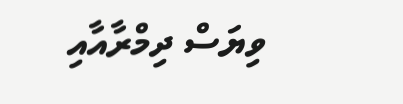ވިޔަސް ދިމްރާއާއި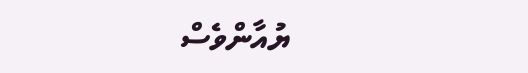ޔުއާންވެސް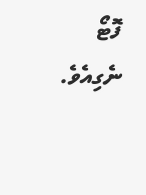ފޮޓޯ ނެގިއެވެ.